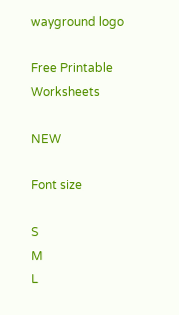wayground logo

Free Printable Worksheets

NEW

Font size

S
M
L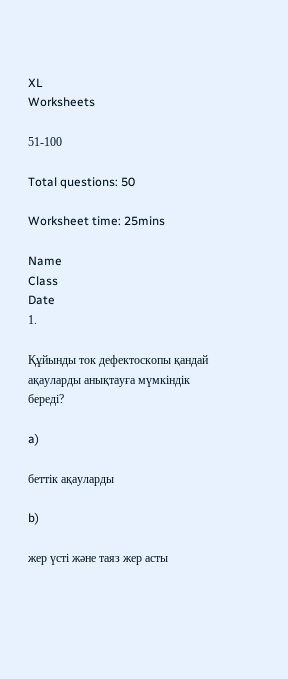XL
Worksheets

51-100

Total questions: 50

Worksheet time: 25mins

Name
Class
Date
1.

Құйынды ток дефектоскопы қандай ақауларды анықтауға мүмкіндік береді?

a)

беттік ақауларды

b)

жер үсті және таяз жер асты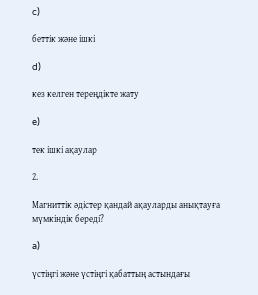c)

беттік және ішкі

d)

кез келген тереңдікте жату

e)

тек ішкі ақаулар

2.

Магниттік әдістер қандай ақауларды анықтауға мүмкіндік береді?

a)

үстіңгі және үстіңгі қабаттың астындағы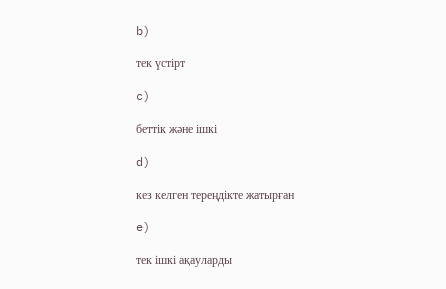b)

тек үстірт

c)

беттік және ішкі

d)

кез келген тереңдікте жатырған

e)

тек ішкі ақауларды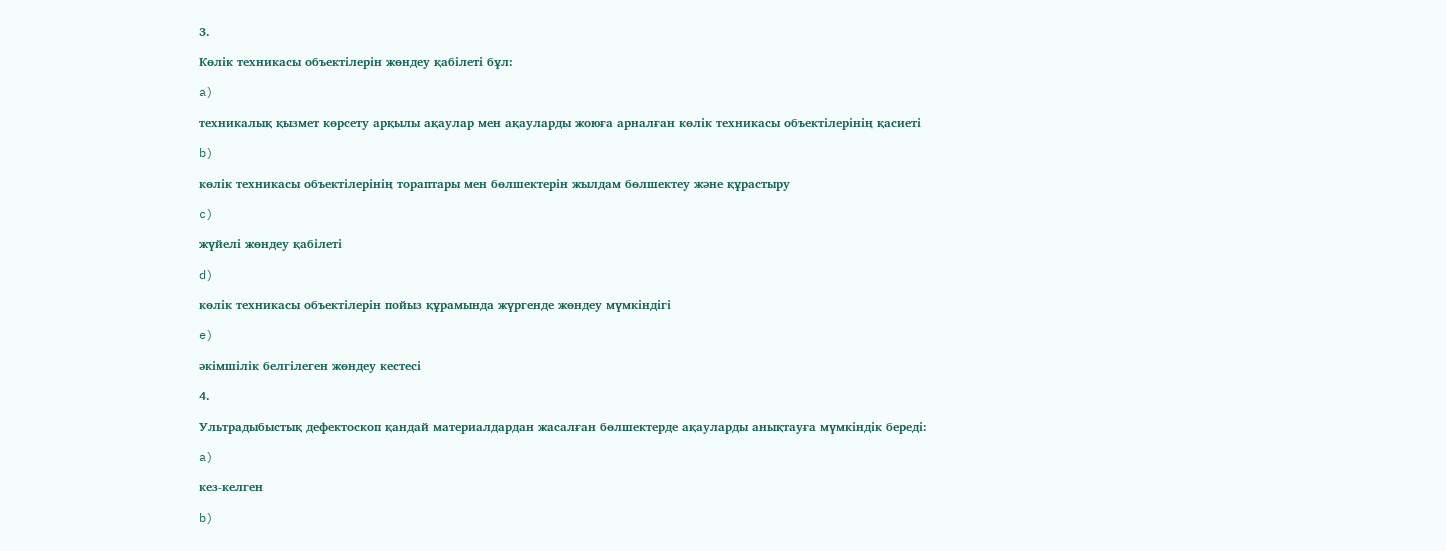3.

Көлік техникасы объектілерін жөндеу қабілеті бұл:

a)

техникалық қызмет көрсету арқылы ақаулар мен ақауларды жоюға арналған көлік техникасы объектілерінің қасиеті

b)

көлік техникасы объектілерінің тораптары мен бөлшектерін жылдам бөлшектеу және құрастыру

c)

жүйелі жөндеу қабілеті

d)

көлік техникасы объектілерін пойыз құрамында жүргенде жөндеу мүмкіндігі

e)

әкімшілік белгілеген жөндеу кестесі

4.

Ультрадыбыстық дефектоскоп қандай материалдардан жасалған бөлшектерде ақауларды анықтауға мүмкіндік береді:

a)

кез-келген

b)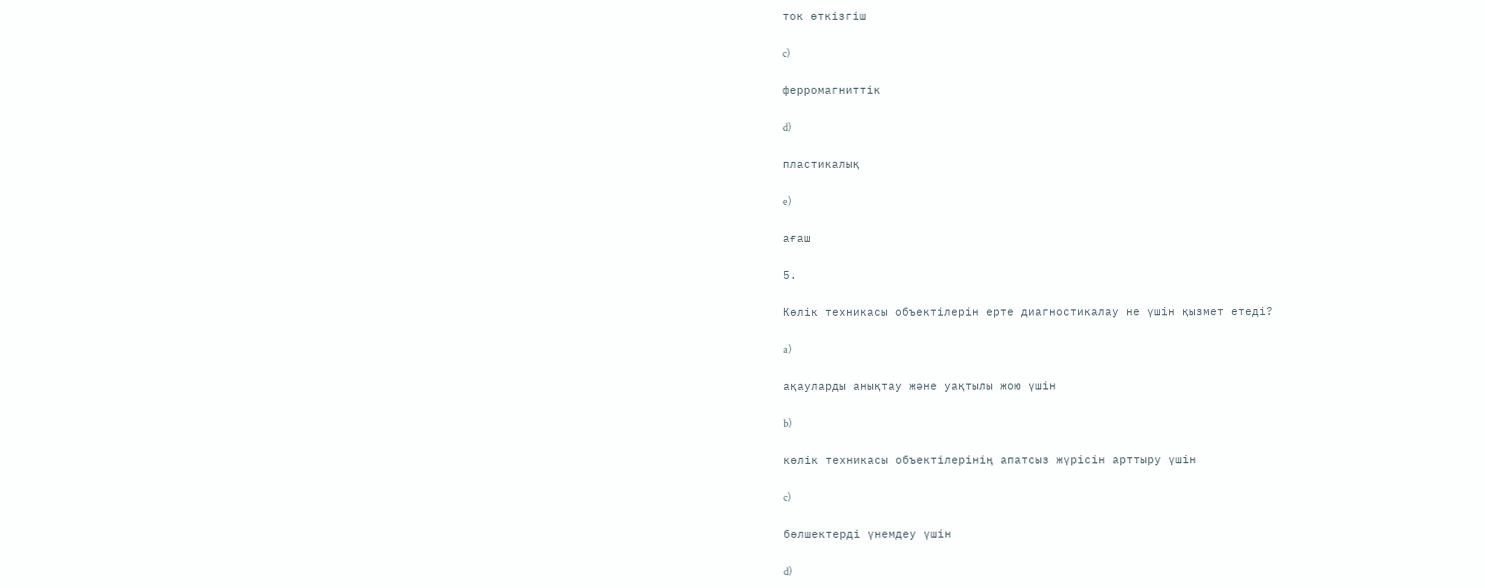ток өткізгіш

c)

ферромагниттік

d)

пластикалық

e)

ағаш

5.

Көлік техникасы объектілерін ерте диагностикалау не үшін қызмет етеді?

a)

ақауларды анықтау және уақтылы жою үшін

b)

көлік техникасы объектілерінің апатсыз жүрісін арттыру үшін

c)

бөлшектерді үнемдеу үшін

d)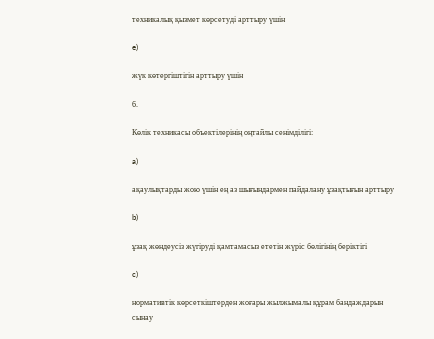техникалық қызмет көрсетуді арттыру үшін

e)

жүк көтергіштігін арттыру үшін

6.

Көлік техникасы объектілерінің оңтайлы сенімділігі:

a)

ақаулықтарды жою үшін ең аз шығындармен пайдалану ұзақтығын арттыру

b)

ұзақ жөндеусіз жүгіруді қамтамасыз ететін жүріс бөлігінің беріктігі

c)

нормативтік көрсеткіштерден жоғары жылжымалы құрам бандаждарын сынау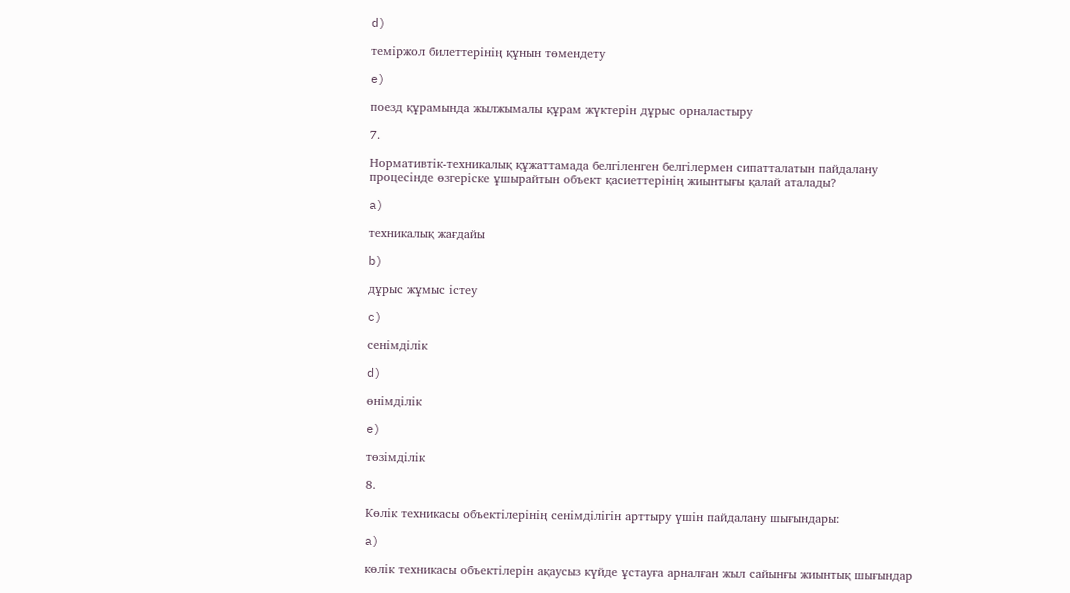d)

теміржол билеттерінің құнын төмендету

e)

поезд құрамында жылжымалы құрам жүктерін дұрыс орналастыру

7.

Нормативтік-техникалық құжаттамада белгіленген белгілермен сипатталатын пайдалану процесінде өзгеріске ұшырайтын объект қасиеттерінің жиынтығы қалай аталады?

a)

техникалық жағдайы

b)

дұрыс жұмыс істеу

c)

сенімділік

d)

өнімділік

e)

төзімділік

8.

Көлік техникасы объектілерінің сенімділігін арттыру үшін пайдалану шығындары:

a)

көлік техникасы объектілерін ақаусыз күйде ұстауға арналған жыл сайынғы жиынтық шығындар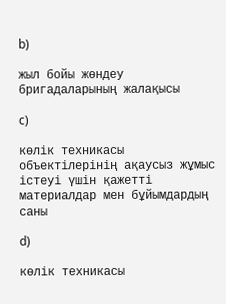b)

жыл бойы жөндеу бригадаларының жалақысы

c)

көлік техникасы объектілерінің ақаусыз жұмыс істеуі үшін қажетті материалдар мен бұйымдардың саны

d)

көлік техникасы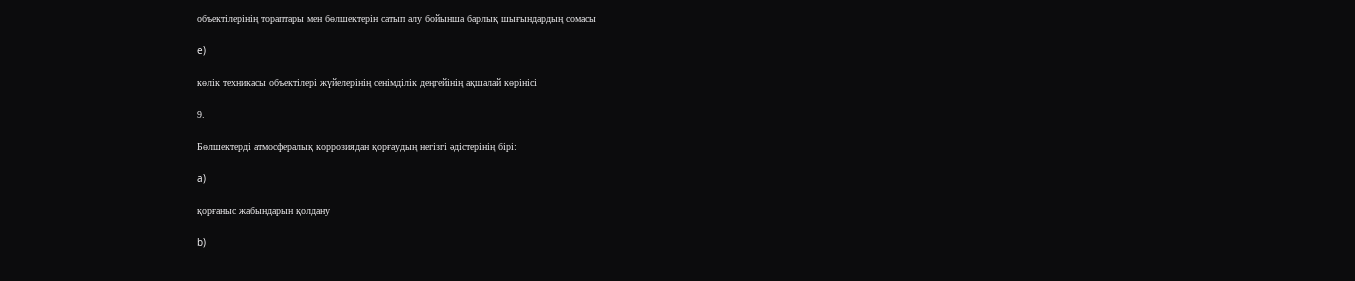объектілерінің тораптары мен бөлшектерін сатып алу бойынша барлық шығындардың сомасы

e)

көлік техникасы объектілері жүйелерінің сенімділік деңгейінің ақшалай көрінісі

9.

Бөлшектерді атмосфералық коррозиядан қорғаудың негізгі әдістерінің бірі:

a)

қорғаныс жабындарын қолдану

b)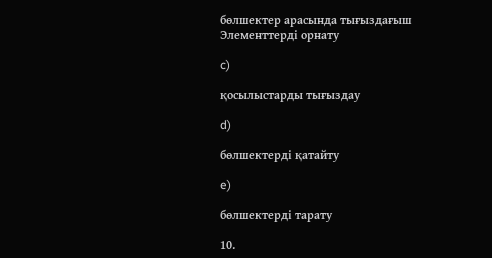бөлшектер арасында тығыздағыш Элементтерді орнату

c)

қосылыстарды тығыздау

d)

бөлшектерді қатайту

e)

бөлшектерді тарату

10.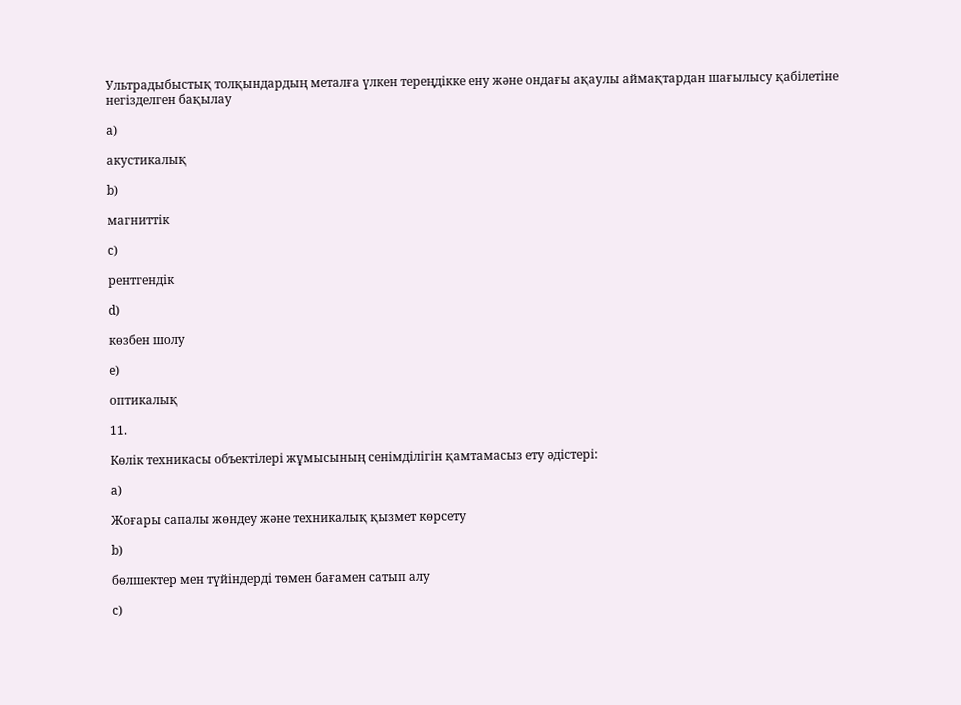Ультрадыбыстық толқындардың металға үлкен тереңдікке ену және ондағы ақаулы аймақтардан шағылысу қабілетіне негізделген бақылау

a)

акустикалық

b)

магниттік

c)

рентгендік

d)

көзбен шолу

e)

оптикалық

11.

Көлік техникасы объектілері жұмысының сенімділігін қамтамасыз ету әдістері:

a)

Жоғары сапалы жөндеу және техникалық қызмет көрсету

b)

бөлшектер мен түйіндерді төмен бағамен сатып алу

c)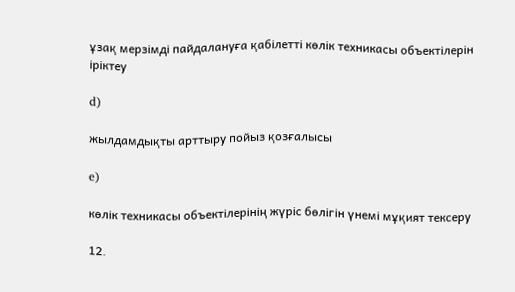ұзақ мерзімді пайдалануға қабілетті көлік техникасы объектілерін іріктеу

d)

жылдамдықты арттыру пойыз қозғалысы

e)

көлік техникасы объектілерінің жүріс бөлігін үнемі мұқият тексеру

12.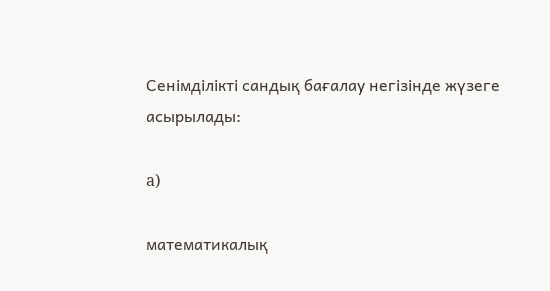Сенімділікті сандық бағалау негізінде жүзеге асырылады:

a)

математикалық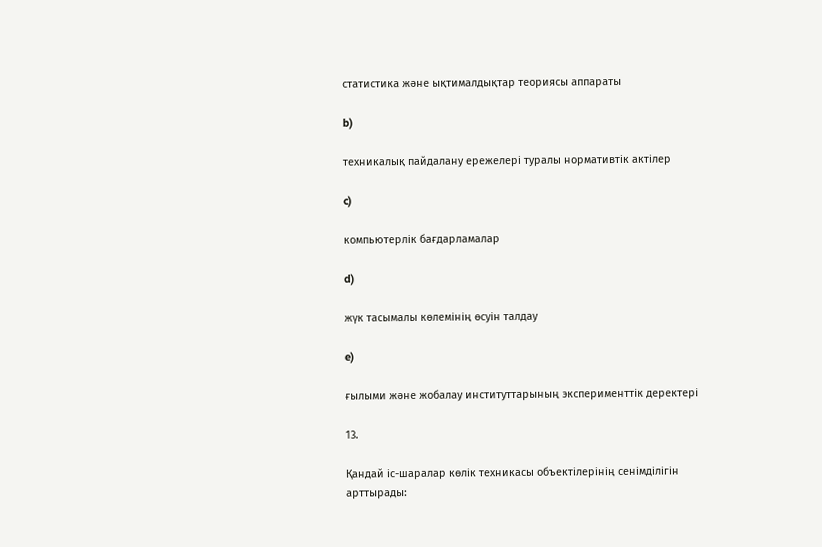статистика және ықтималдықтар теориясы аппараты

b)

техникалық пайдалану ережелері туралы нормативтік актілер

c)

компьютерлік бағдарламалар

d)

жүк тасымалы көлемінің өсуін талдау

e)

ғылыми және жобалау институттарының эксперименттік деректері

13.

Қандай іс-шаралар көлік техникасы объектілерінің сенімділігін арттырады: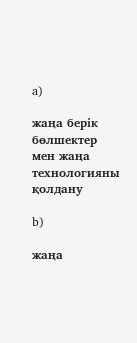a)

жаңа берік бөлшектер мен жаңа технологияны қолдану

b)

жаңа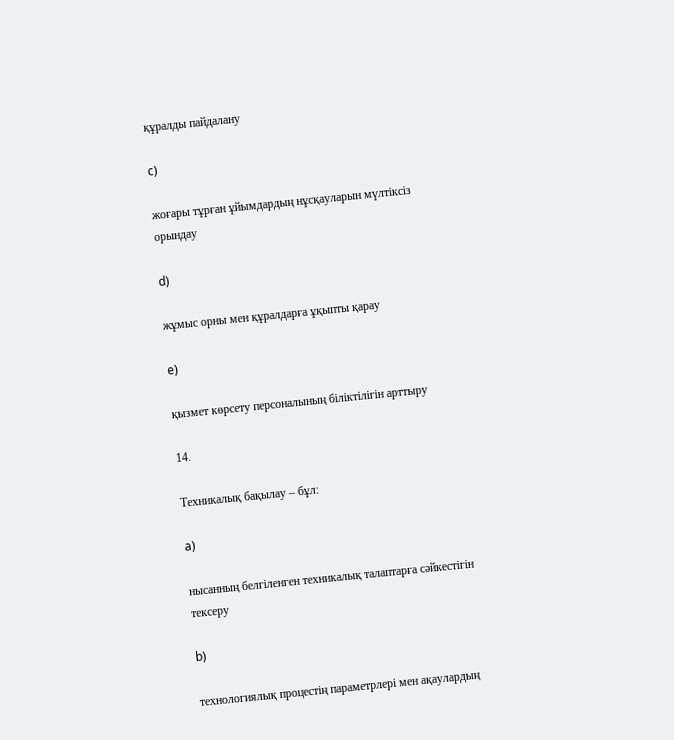құралды пайдалану

c)

жоғары тұрған ұйымдардың нұсқауларын мүлтіксіз орындау

d)

жұмыс орны мен құралдарға ұқыпты қарау

e)

қызмет көрсету персоналының біліктілігін арттыру

14.

Техникалық бақылау – бұл:

a)

нысанның белгіленген техникалық талаптарға сәйкестігін тексеру

b)

технологиялық процестің параметрлері мен ақаулардың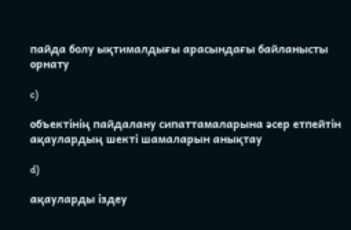пайда болу ықтималдығы арасындағы байланысты орнату

c)

объектінің пайдалану сипаттамаларына әсер етпейтін ақаулардың шекті шамаларын анықтау

d)

ақауларды іздеу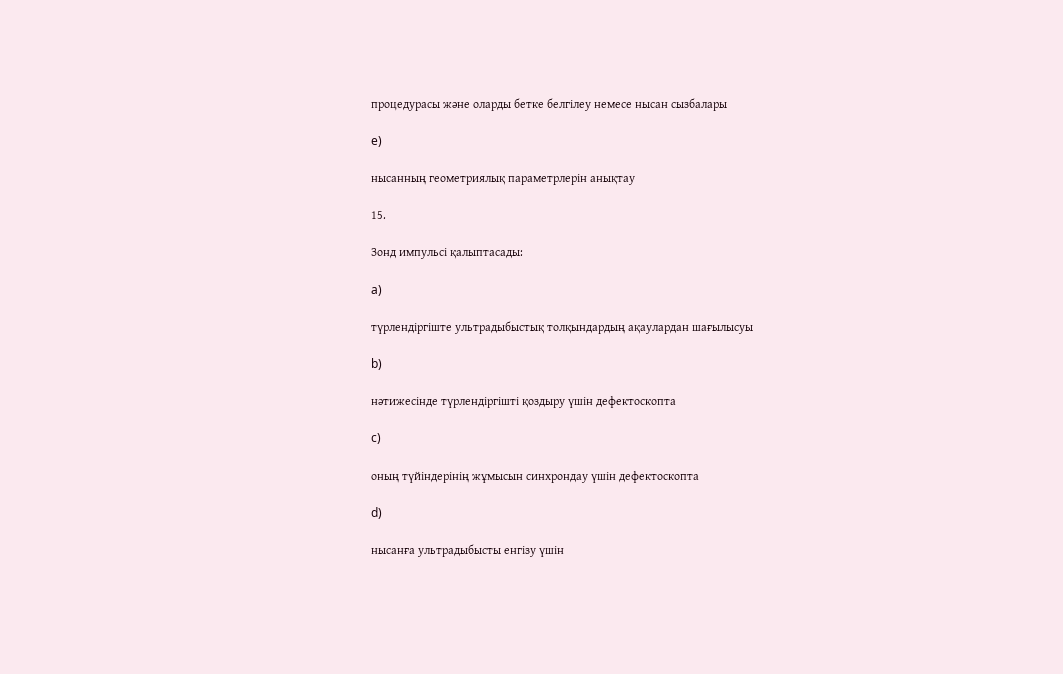процедурасы және оларды бетке белгілеу немесе нысан сызбалары

e)

нысанның геометриялық параметрлерін анықтау

15.

Зонд импульсі қалыптасады:

a)

түрлендіргіште ультрадыбыстық толқындардың ақаулардан шағылысуы

b)

нәтижесінде түрлендіргішті қоздыру үшін дефектоскопта

c)

оның түйіндерінің жұмысын синхрондау үшін дефектоскопта

d)

нысанға ультрадыбысты енгізу үшін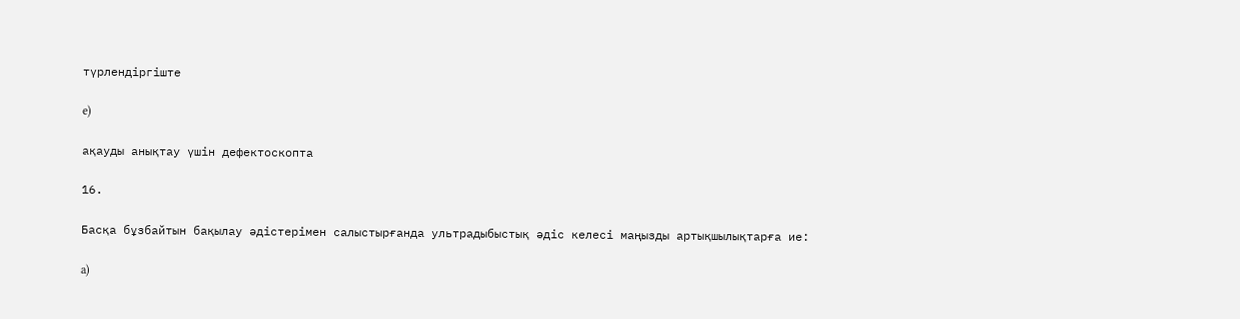түрлендіргіште

e)

ақауды анықтау үшін дефектоскопта

16.

Басқа бұзбайтын бақылау әдістерімен салыстырғанда ультрадыбыстық әдіс келесі маңызды артықшылықтарға ие:

a)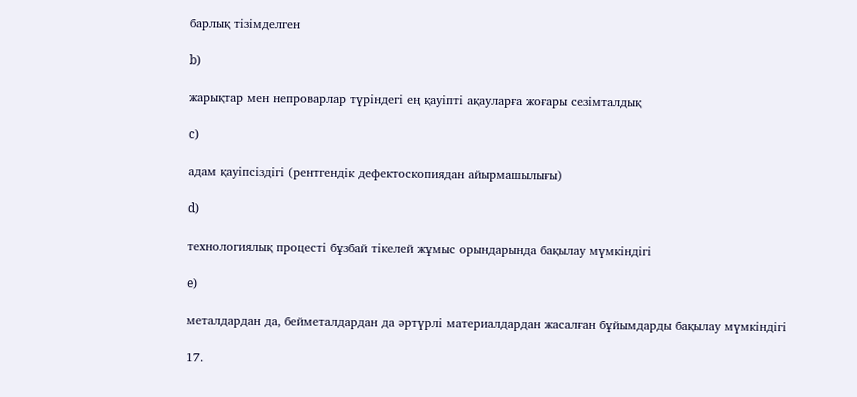барлық тізімделген

b)

жарықтар мен непроварлар түріндегі ең қауіпті ақауларға жоғары сезімталдық

c)

адам қауіпсіздігі (рентгендік дефектоскопиядан айырмашылығы)

d)

технологиялық процесті бұзбай тікелей жұмыс орындарында бақылау мүмкіндігі

e)

металдардан да, бейметалдардан да әртүрлі материалдардан жасалған бұйымдарды бақылау мүмкіндігі

17.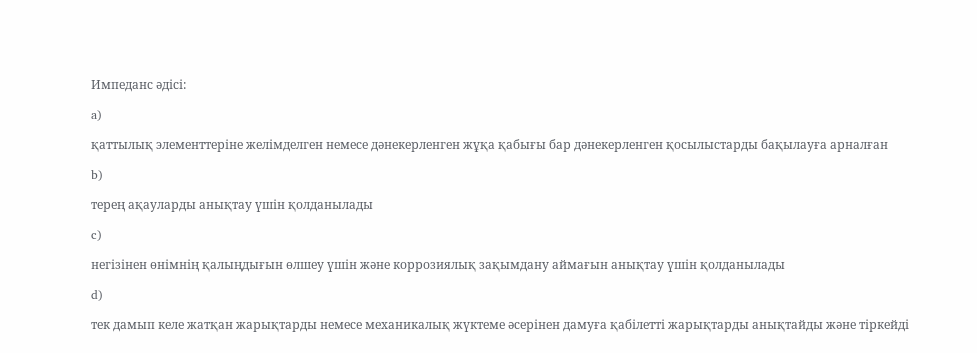Импеданс әдісі:

a)

қаттылық элементтеріне желімделген немесе дәнекерленген жұқа қабығы бар дәнекерленген қосылыстарды бақылауға арналған

b)

терең ақауларды анықтау үшін қолданылады

c)

негізінен өнімнің қалыңдығын өлшеу үшін және коррозиялық зақымдану аймағын анықтау үшін қолданылады

d)

тек дамып келе жатқан жарықтарды немесе механикалық жүктеме әсерінен дамуға қабілетті жарықтарды анықтайды және тіркейді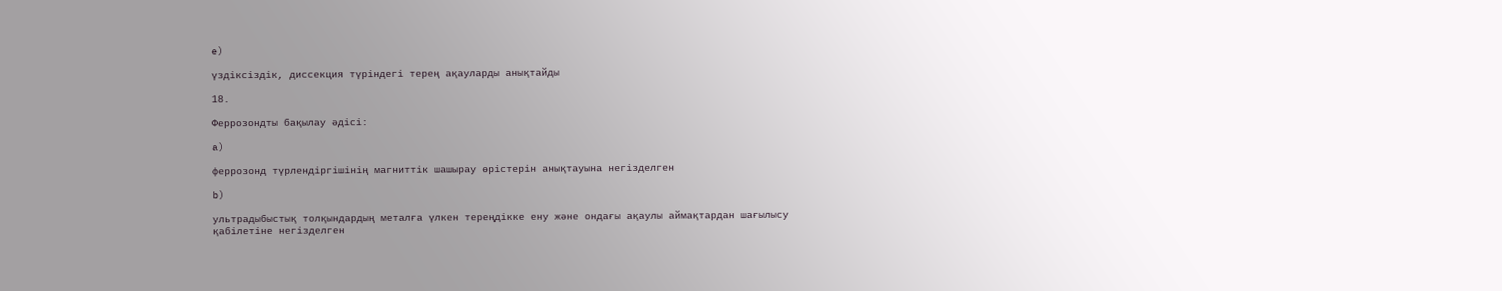e)

үздіксіздік, диссекция түріндегі терең ақауларды анықтайды

18.

Феррозондты бақылау әдісі:

a)

феррозонд түрлендіргішінің магниттік шашырау өрістерін анықтауына негізделген

b)

ультрадыбыстық толқындардың металға үлкен тереңдікке ену және ондағы ақаулы аймақтардан шағылысу қабілетіне негізделген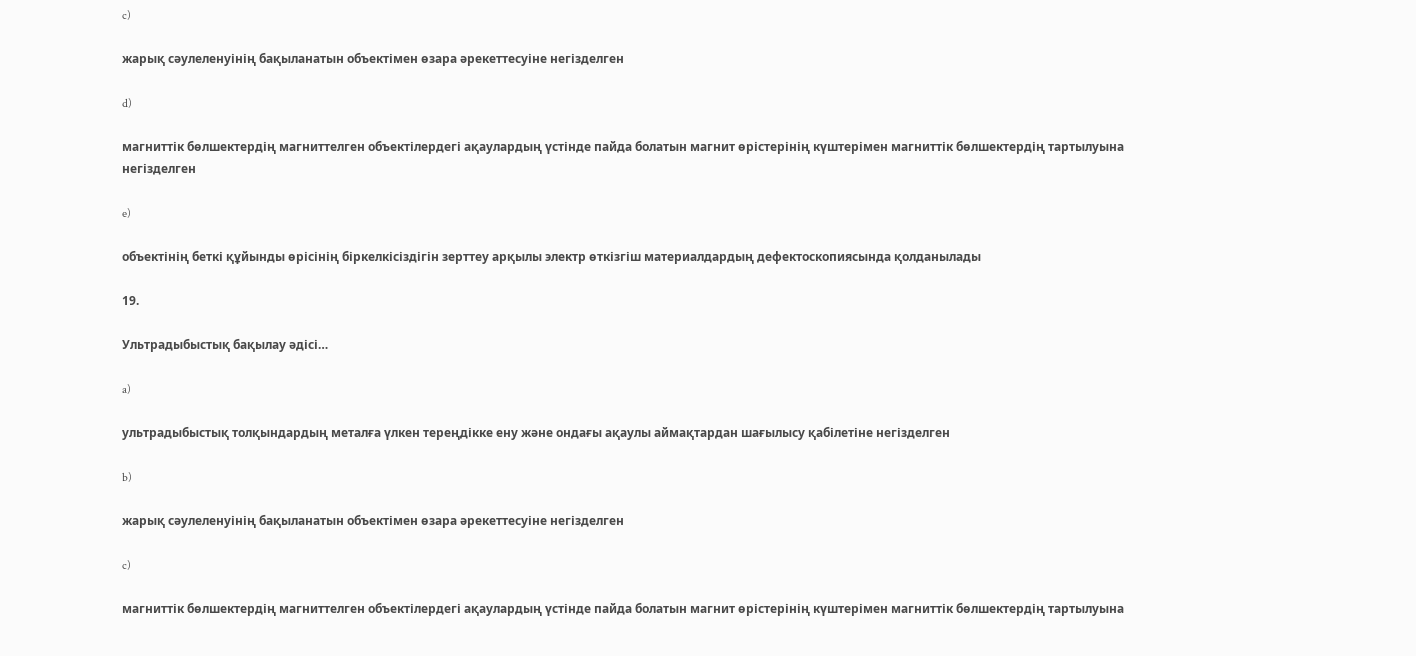c)

жарық сәулеленуінің бақыланатын объектімен өзара әрекеттесуіне негізделген

d)

магниттік бөлшектердің магниттелген объектілердегі ақаулардың үстінде пайда болатын магнит өрістерінің күштерімен магниттік бөлшектердің тартылуына негізделген

e)

объектінің беткі құйынды өрісінің біркелкісіздігін зерттеу арқылы электр өткізгіш материалдардың дефектоскопиясында қолданылады

19.

Ультрадыбыстық бақылау әдісі…

a)

ультрадыбыстық толқындардың металға үлкен тереңдікке ену және ондағы ақаулы аймақтардан шағылысу қабілетіне негізделген

b)

жарық сәулеленуінің бақыланатын объектімен өзара әрекеттесуіне негізделген

c)

магниттік бөлшектердің магниттелген объектілердегі ақаулардың үстінде пайда болатын магнит өрістерінің күштерімен магниттік бөлшектердің тартылуына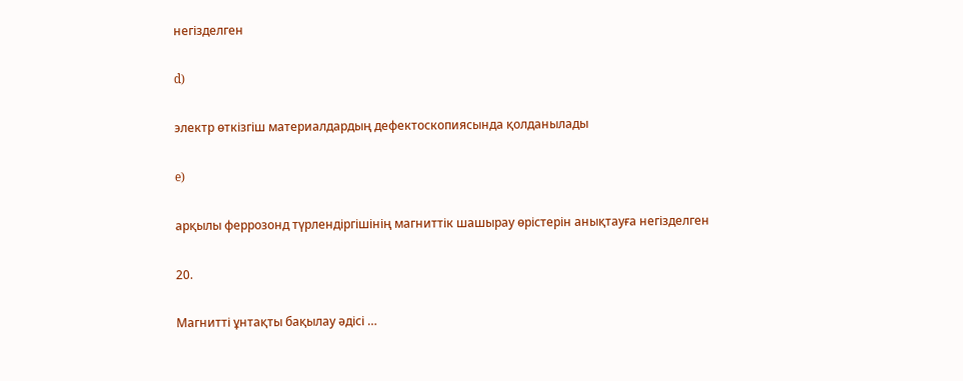негізделген

d)

электр өткізгіш материалдардың дефектоскопиясында қолданылады

e)

арқылы феррозонд түрлендіргішінің магниттік шашырау өрістерін анықтауға негізделген

20.

Магнитті ұнтақты бақылау әдісі …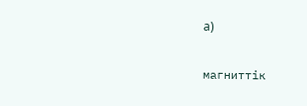a)

магниттік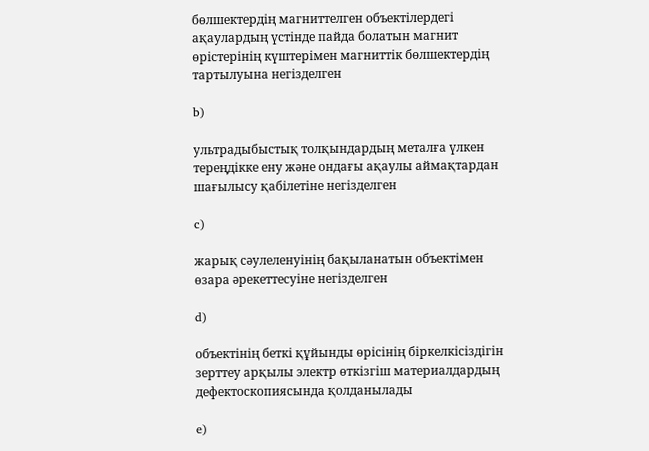бөлшектердің магниттелген объектілердегі ақаулардың үстінде пайда болатын магнит өрістерінің күштерімен магниттік бөлшектердің тартылуына негізделген

b)

ультрадыбыстық толқындардың металға үлкен тереңдікке ену және ондағы ақаулы аймақтардан шағылысу қабілетіне негізделген

c)

жарық сәулеленуінің бақыланатын объектімен өзара әрекеттесуіне негізделген

d)

объектінің беткі құйынды өрісінің біркелкісіздігін зерттеу арқылы электр өткізгіш материалдардың дефектоскопиясында қолданылады

e)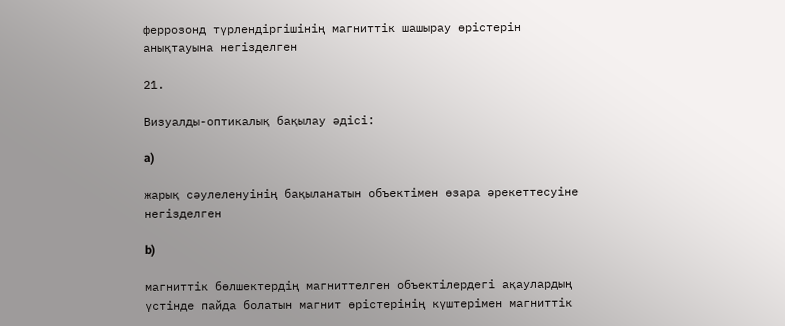феррозонд түрлендіргішінің магниттік шашырау өрістерін анықтауына негізделген

21.

Визуалды-оптикалық бақылау әдісі:

a)

жарық сәулеленуінің бақыланатын объектімен өзара әрекеттесуіне негізделген

b)

магниттік бөлшектердің магниттелген объектілердегі ақаулардың үстінде пайда болатын магнит өрістерінің күштерімен магниттік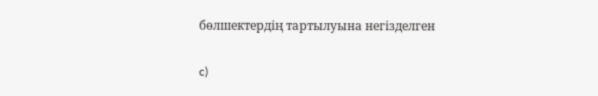бөлшектердің тартылуына негізделген

c)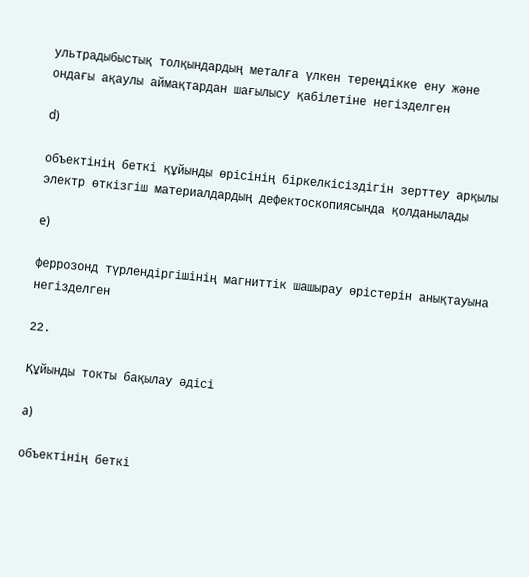ультрадыбыстық толқындардың металға үлкен тереңдікке ену және ондағы ақаулы аймақтардан шағылысу қабілетіне негізделген

d)

объектінің беткі құйынды өрісінің біркелкісіздігін зерттеу арқылы электр өткізгіш материалдардың дефектоскопиясында қолданылады

e)

феррозонд түрлендіргішінің магниттік шашырау өрістерін анықтауына негізделген

22.

Құйынды токты бақылау әдісі

a)

объектінің беткі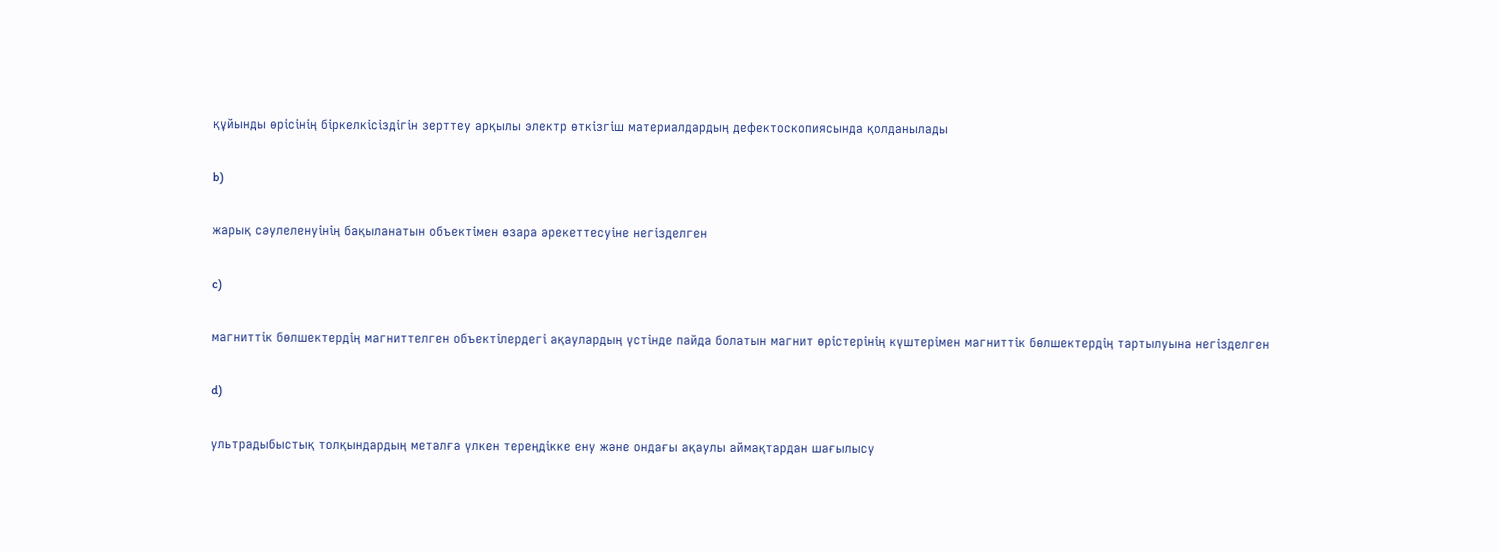құйынды өрісінің біркелкісіздігін зерттеу арқылы электр өткізгіш материалдардың дефектоскопиясында қолданылады

b)

жарық сәулеленуінің бақыланатын объектімен өзара әрекеттесуіне негізделген

c)

магниттік бөлшектердің магниттелген объектілердегі ақаулардың үстінде пайда болатын магнит өрістерінің күштерімен магниттік бөлшектердің тартылуына негізделген

d)

ультрадыбыстық толқындардың металға үлкен тереңдікке ену және ондағы ақаулы аймақтардан шағылысу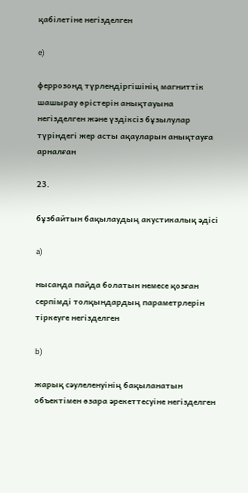қабілетіне негізделген

e)

феррозонд түрлендіргішінің магниттік шашырау өрістерін анықтауына негізделген және үздіксіз бұзылулар түріндегі жер асты ақауларын анықтауға арналған

23.

бұзбайтын бақылаудың акустикалық әдісі

a)

нысанда пайда болатын немесе қозған серпімді толқындардың параметрлерін тіркеуге негізделген

b)

жарық сәулеленуінің бақыланатын объектімен өзара әрекеттесуіне негізделген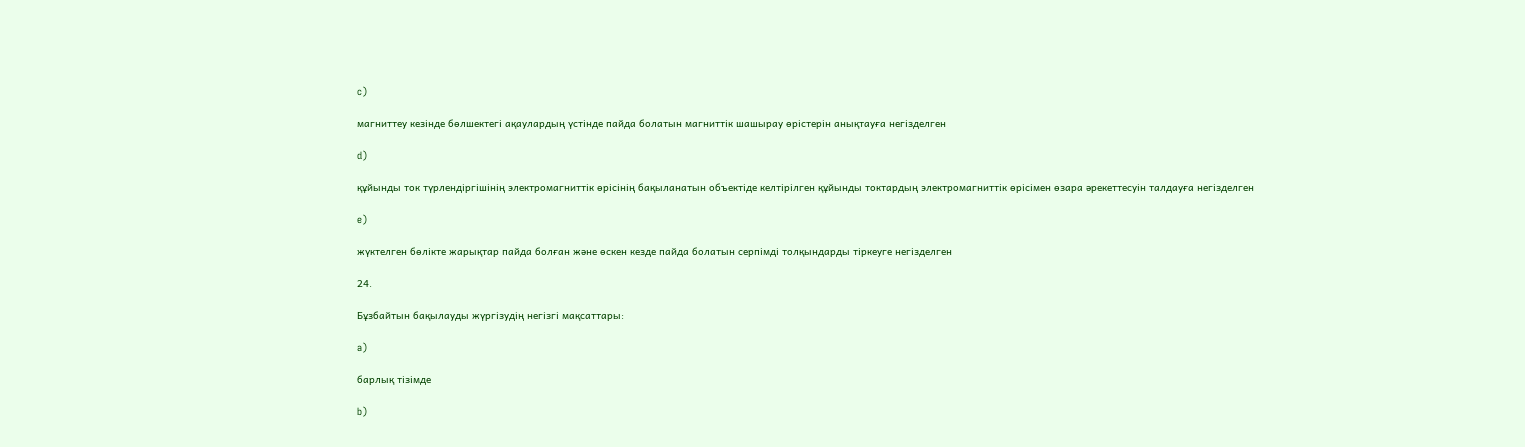c)

магниттеу кезінде бөлшектегі ақаулардың үстінде пайда болатын магниттік шашырау өрістерін анықтауға негізделген

d)

құйынды ток түрлендіргішінің электромагниттік өрісінің бақыланатын объектіде келтірілген құйынды токтардың электромагниттік өрісімен өзара әрекеттесуін талдауға негізделген

e)

жүктелген бөлікте жарықтар пайда болған және өскен кезде пайда болатын серпімді толқындарды тіркеуге негізделген

24.

Бұзбайтын бақылауды жүргізудің негізгі мақсаттары:

a)

барлық тізімде

b)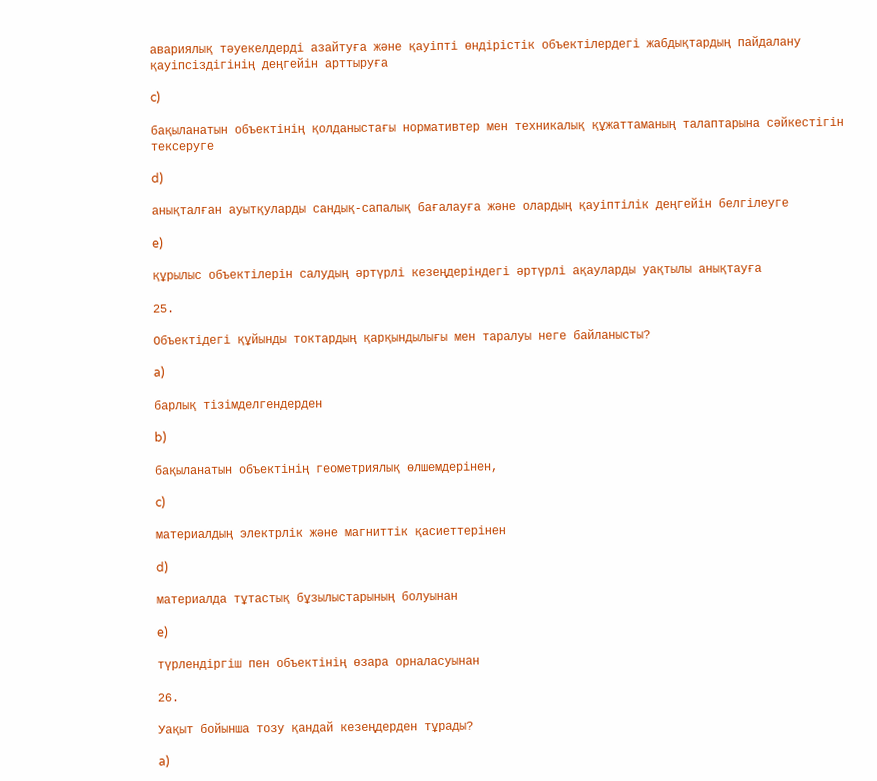авариялық тәуекелдерді азайтуға және қауіпті өндірістік объектілердегі жабдықтардың пайдалану қауіпсіздігінің деңгейін арттыруға

c)

бақыланатын объектінің қолданыстағы нормативтер мен техникалық құжаттаманың талаптарына сәйкестігін тексеруге

d)

анықталған ауытқуларды сандық-сапалық бағалауға және олардың қауіптілік деңгейін белгілеуге

e)

құрылыс объектілерін салудың әртүрлі кезеңдеріндегі әртүрлі ақауларды уақтылы анықтауға

25.

Объектідегі құйынды токтардың қарқындылығы мен таралуы неге байланысты?

a)

барлық тізімделгендерден

b)

бақыланатын объектінің геометриялық өлшемдерінен,

c)

материалдың электрлік және магниттік қасиеттерінен

d)

материалда тұтастық бұзылыстарының болуынан

e)

түрлендіргіш пен объектінің өзара орналасуынан

26.

Уақыт бойынша тозу қандай кезеңдерден тұрады?

a)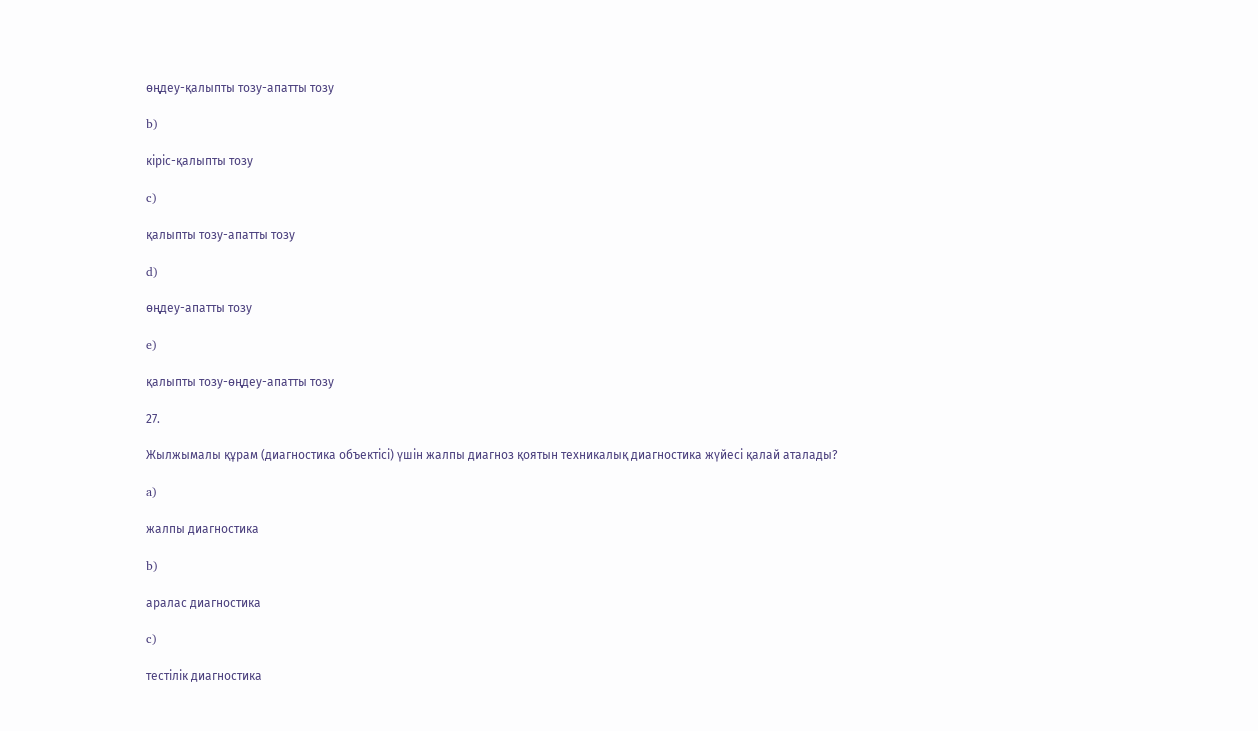өңдеу-қалыпты тозу-апатты тозу

b)

кіріс-қалыпты тозу

c)

қалыпты тозу-апатты тозу

d)

өңдеу-апатты тозу

e)

қалыпты тозу-өңдеу-апатты тозу

27.

Жылжымалы құрам (диагностика объектісі) үшін жалпы диагноз қоятын техникалық диагностика жүйесі қалай аталады?

a)

жалпы диагностика

b)

аралас диагностика

c)

тестілік диагностика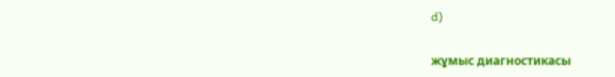d)

жұмыс диагностикасы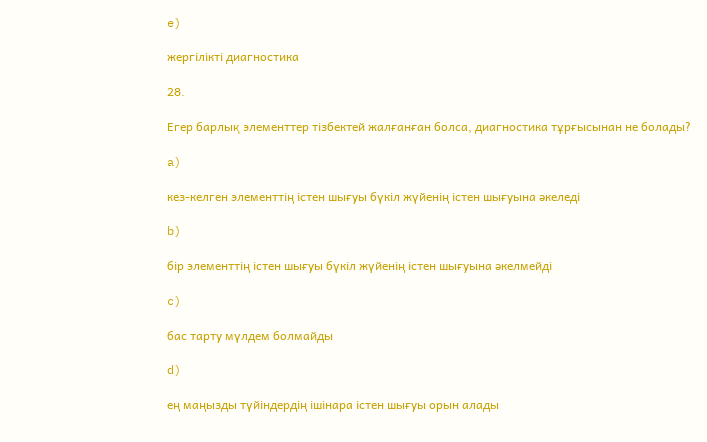e)

жергілікті диагностика

28.

Егер барлық элементтер тізбектей жалғанған болса, диагностика тұрғысынан не болады?

a)

кез-келген элементтің істен шығуы бүкіл жүйенің істен шығуына әкеледі

b)

бір элементтің істен шығуы бүкіл жүйенің істен шығуына әкелмейді

c)

бас тарту мүлдем болмайды

d)

ең маңызды түйіндердің ішінара істен шығуы орын алады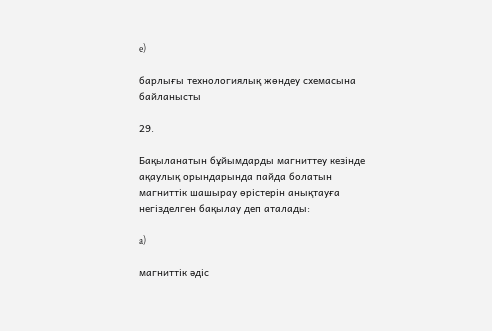e)

барлығы технологиялық жөндеу схемасына байланысты

29.

Бақыланатын бұйымдарды магниттеу кезінде ақаулық орындарында пайда болатын магниттік шашырау өрістерін анықтауға негізделген бақылау деп аталады:

a)

магниттік әдіс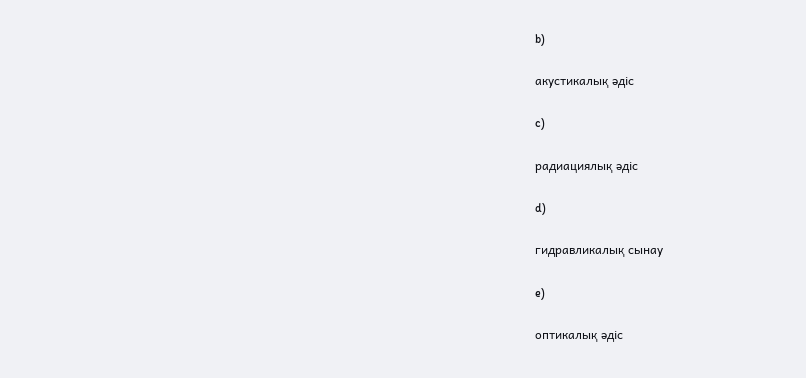b)

акустикалық әдіс

c)

радиациялық әдіс

d)

гидравликалық сынау

e)

оптикалық әдіс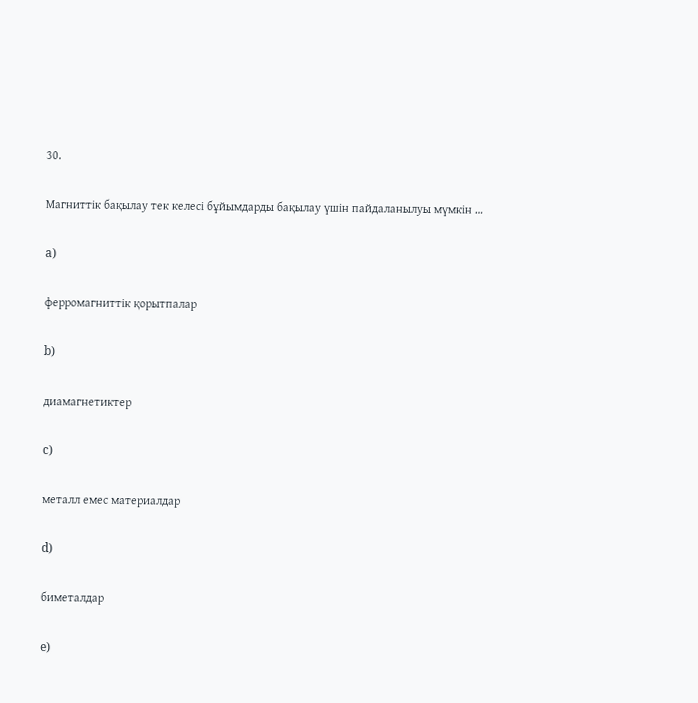30.

Магниттік бақылау тек келесі бұйымдарды бақылау үшін пайдаланылуы мүмкін …

a)

ферромагниттік қорытпалар

b)

диамагнетиктер

c)

металл емес материалдар

d)

биметалдар

e)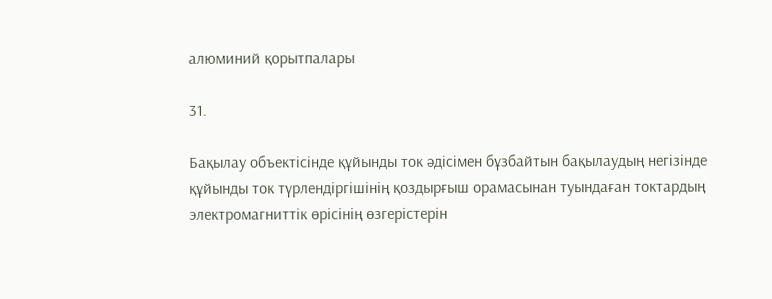алюминий қорытпалары

31.

Бақылау объектісінде құйынды ток әдісімен бұзбайтын бақылаудың негізінде құйынды ток түрлендіргішінің қоздырғыш орамасынан туындаған токтардың электромагниттік өрісінің өзгерістерін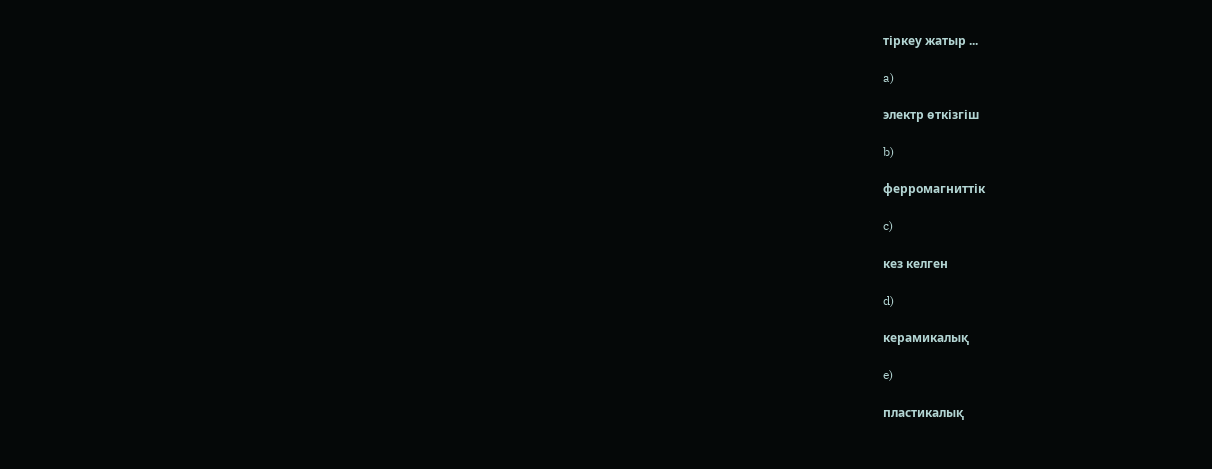тіркеу жатыр ...

a)

электр өткізгіш

b)

ферромагниттік

c)

кез келген

d)

керамикалық

e)

пластикалық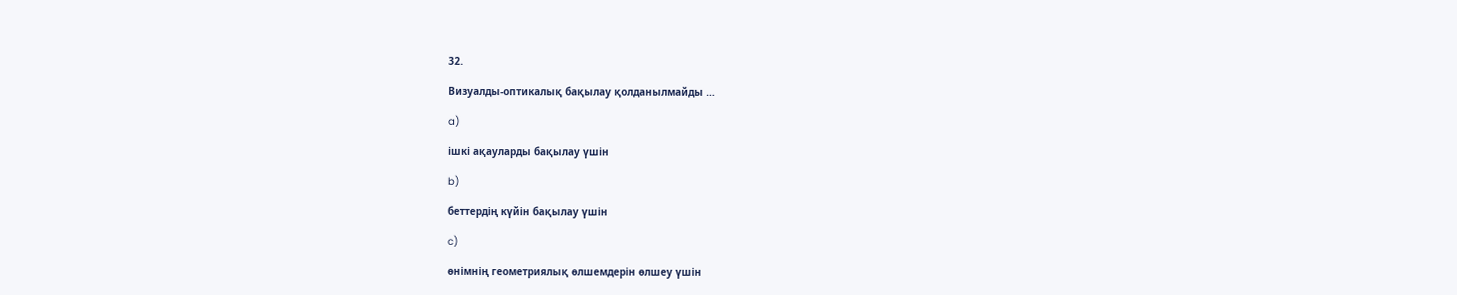32.

Визуалды-оптикалық бақылау қолданылмайды …

a)

ішкі ақауларды бақылау үшін

b)

беттердің күйін бақылау үшін

c)

өнімнің геометриялық өлшемдерін өлшеу үшін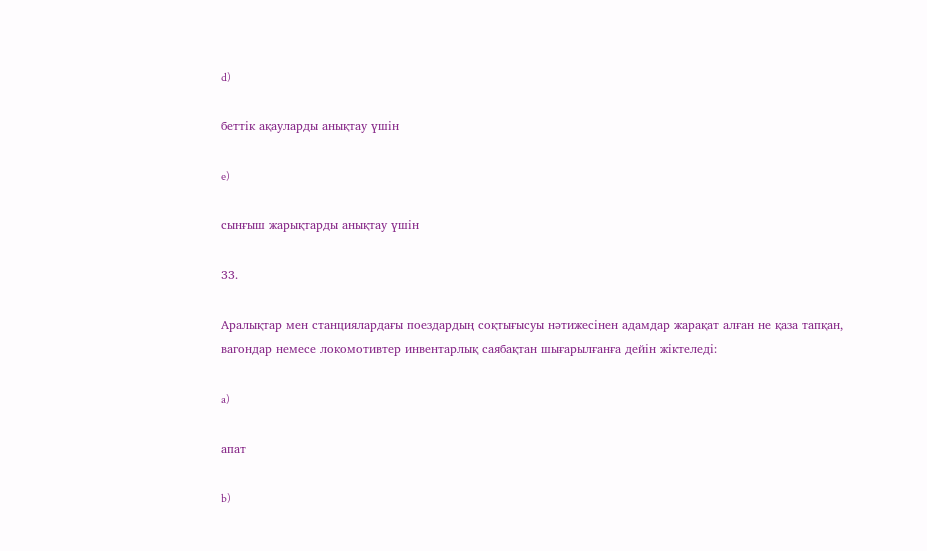d)

беттік ақауларды анықтау үшін

e)

сынғыш жарықтарды анықтау үшін

33.

Аралықтар мен станциялардағы поездардың соқтығысуы нәтижесінен адамдар жарақат алған не қаза тапқан, вагондар немесе локомотивтер инвентарлық саябақтан шығарылғанға дейін жіктеледі:

a)

апат

b)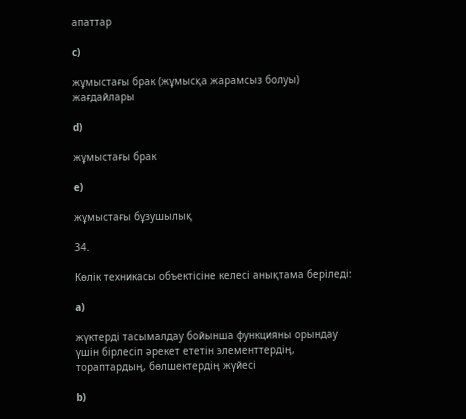апаттар

c)

жұмыстағы брак (жұмысқа жарамсыз болуы) жағдайлары

d)

жұмыстағы брак

e)

жұмыстағы бұзушылық

34.

Көлік техникасы объектісіне келесі анықтама беріледі:

a)

жүктерді тасымалдау бойынша функцияны орындау үшін бірлесіп әрекет ететін элементтердің, тораптардың, бөлшектердің жүйесі

b)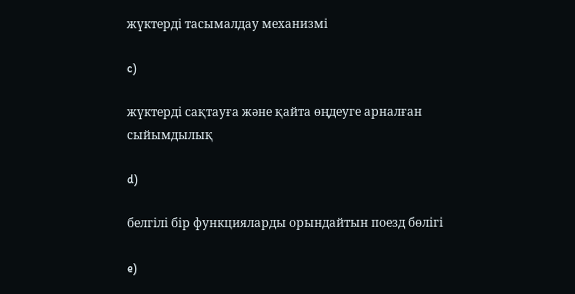жүктерді тасымалдау механизмі

c)

жүктерді сақтауға және қайта өңдеуге арналған сыйымдылық

d)

белгілі бір функцияларды орындайтын поезд бөлігі

e)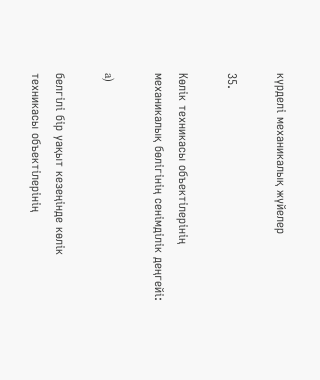күрделі механикалық жүйелер

35.

Көлік техникасы объектілерінің механикалық бөлігінің сенімділік деңгейі:

a)

белгілі бір уақыт кезеңінде көлік техникасы объектілерінің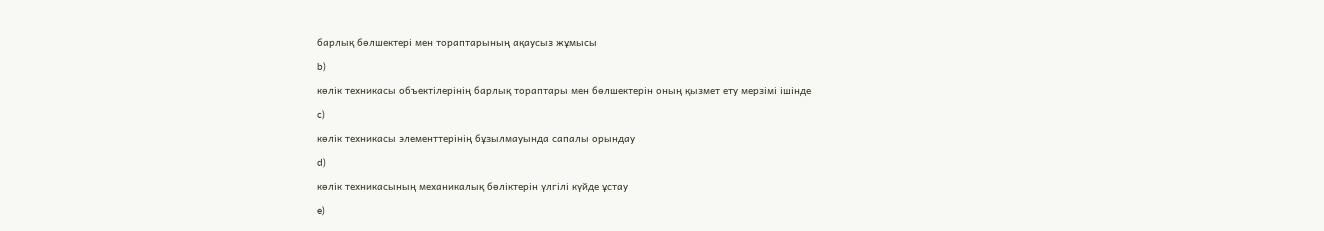барлық бөлшектері мен тораптарының ақаусыз жұмысы

b)

көлік техникасы объектілерінің барлық тораптары мен бөлшектерін оның қызмет ету мерзімі ішінде

c)

көлік техникасы элементтерінің бұзылмауында сапалы орындау

d)

көлік техникасының механикалық бөліктерін үлгілі күйде ұстау

e)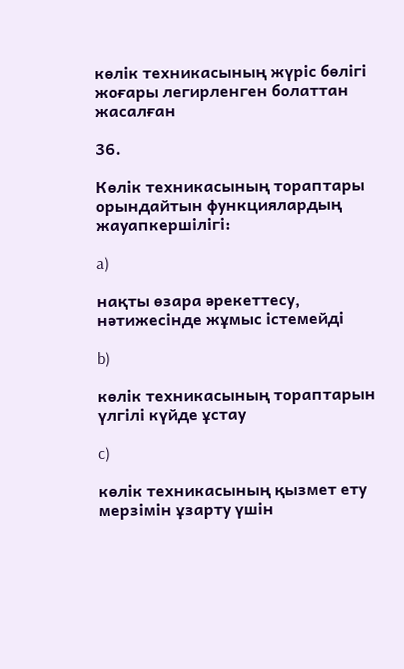көлік техникасының жүріс бөлігі жоғары легирленген болаттан жасалған

36.

Көлік техникасының тораптары орындайтын функциялардың жауапкершілігі:

a)

нақты өзара әрекеттесу, нәтижесінде жұмыс істемейді

b)

көлік техникасының тораптарын үлгілі күйде ұстау

c)

көлік техникасының қызмет ету мерзімін ұзарту үшін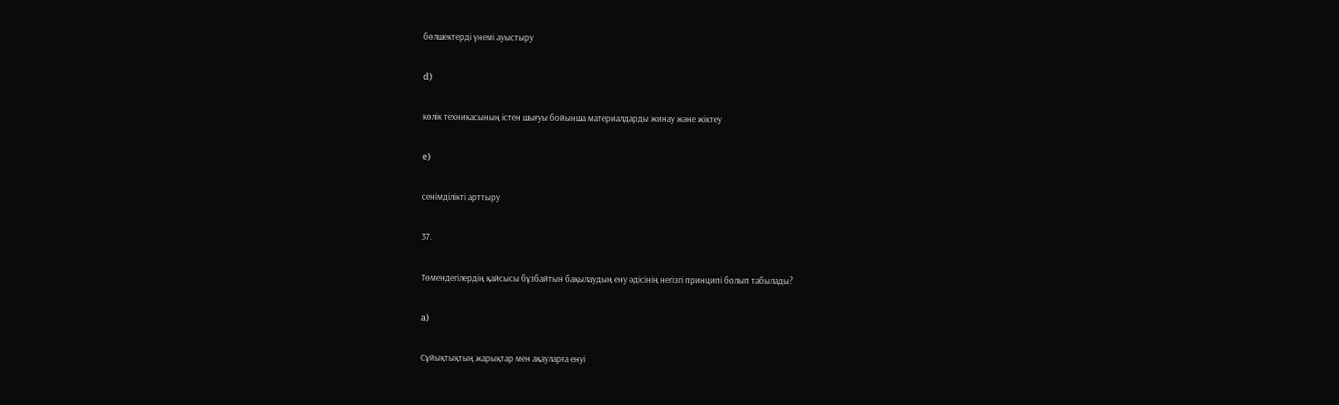бөлшектерді үнемі ауыстыру

d)

көлік техникасының істен шығуы бойынша материалдарды жинау және жіктеу

e)

сенімділікті арттыру

37.

Төмендегілердің қайсысы бұзбайтын бақылаудың ену әдісінің негізгі принципі болып табылады?

a)

Сұйықтықтың жарықтар мен ақауларға енуі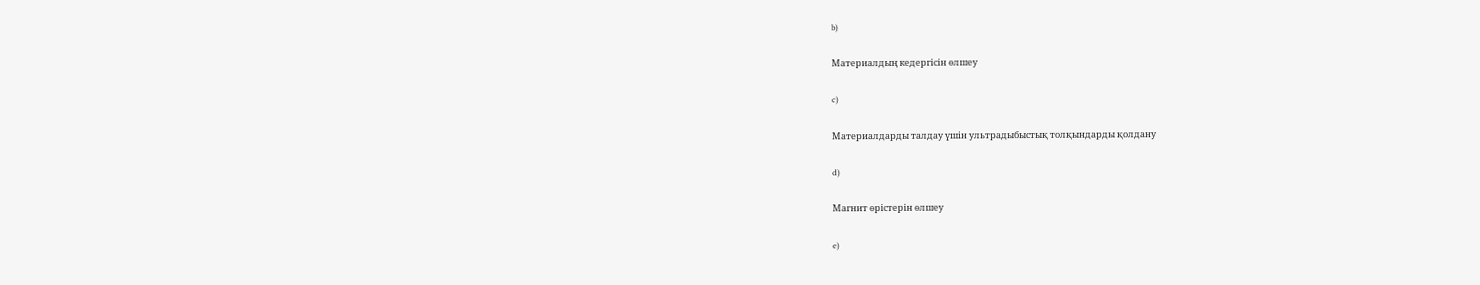b)

Материалдың кедергісін өлшеу

c)

Материалдарды талдау үшін ультрадыбыстық толқындарды қолдану

d)

Магнит өрістерін өлшеу

e)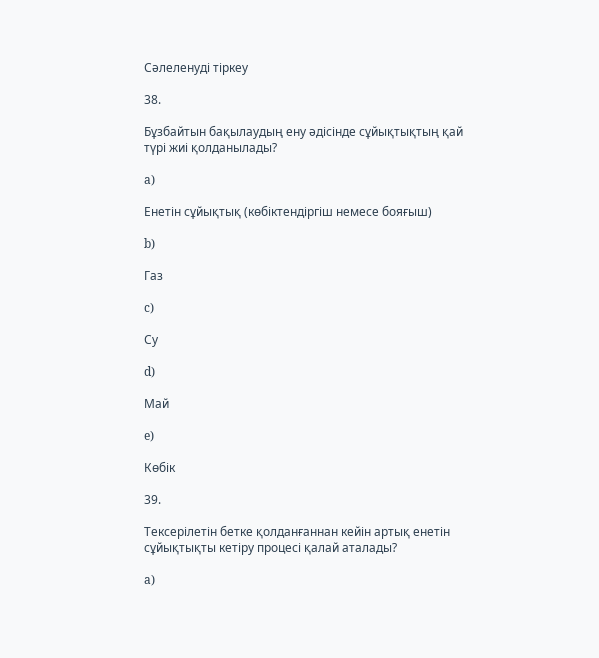Сәлеленуді тіркеу

38.

Бұзбайтын бақылаудың ену әдісінде сұйықтықтың қай түрі жиі қолданылады?

a)

Енетін сұйықтық (көбіктендіргіш немесе бояғыш)

b)

Газ

c)

Су

d)

Май

e)

Көбік

39.

Тексерілетін бетке қолданғаннан кейін артық енетін сұйықтықты кетіру процесі қалай аталады?

a)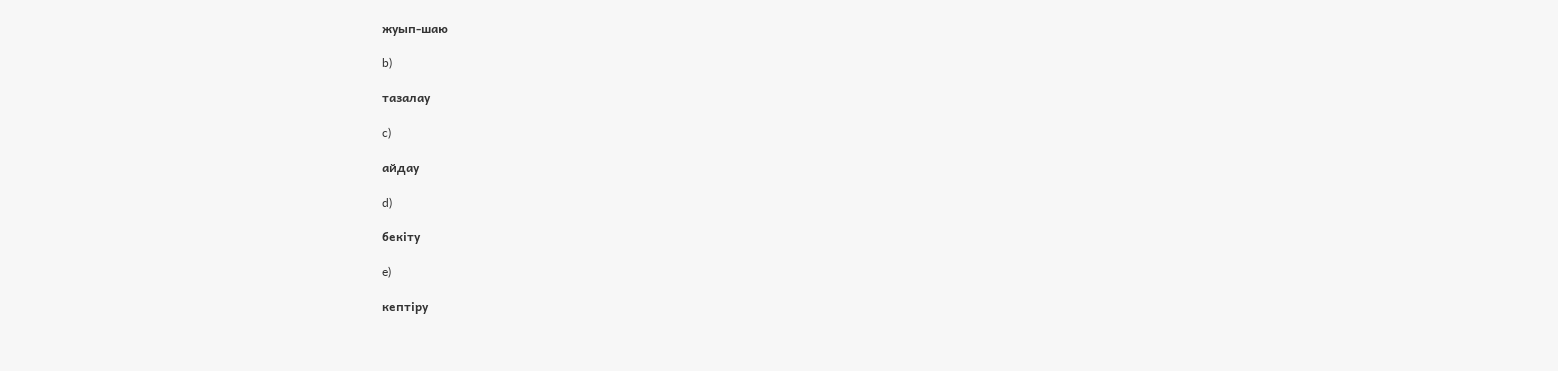жуып-шаю

b)

тазалау

c)

айдау

d)

бекіту

e)

кептіру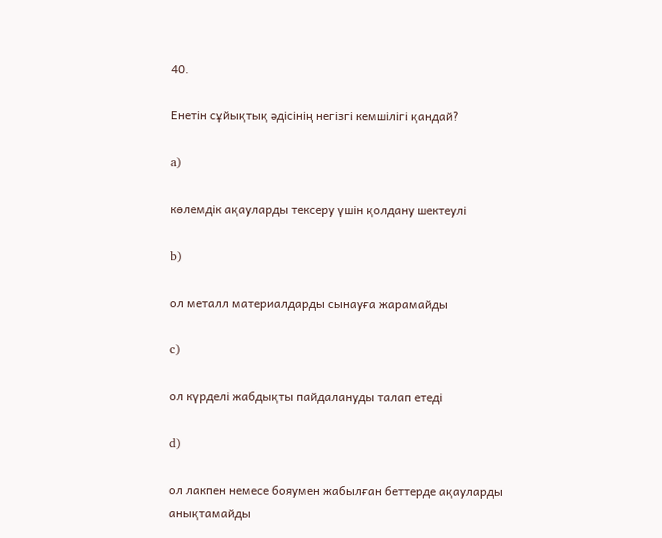40.

Енетін сұйықтық әдісінің негізгі кемшілігі қандай?

a)

көлемдік ақауларды тексеру үшін қолдану шектеулі

b)

ол металл материалдарды сынауға жарамайды

c)

ол күрделі жабдықты пайдалануды талап етеді

d)

ол лакпен немесе бояумен жабылған беттерде ақауларды анықтамайды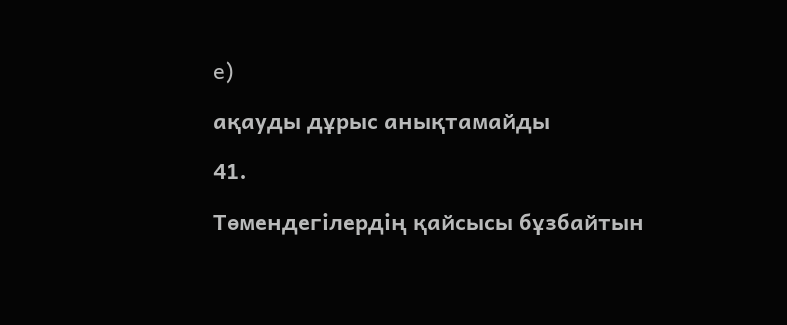e)

ақауды дұрыс анықтамайды

41.

Төмендегілердің қайсысы бұзбайтын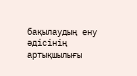бақылаудың ену әдісінің артықшылығы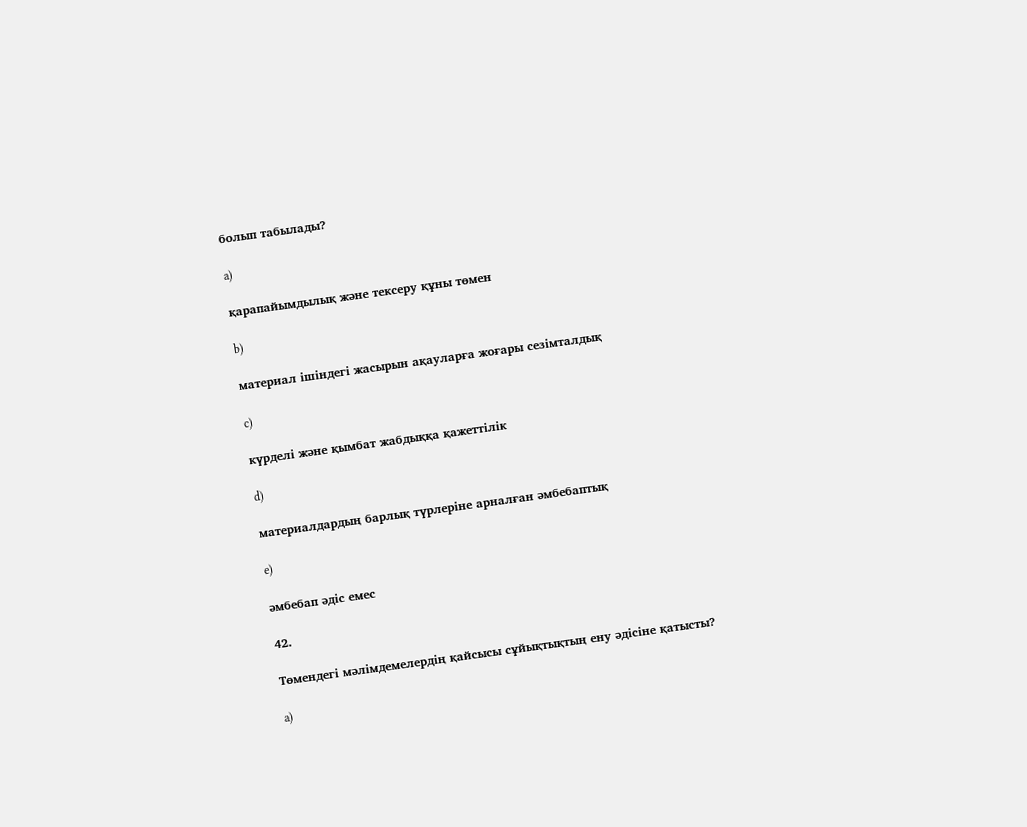болып табылады?

a)

қарапайымдылық және тексеру құны төмен

b)

материал ішіндегі жасырын ақауларға жоғары сезімталдық

c)

күрделі және қымбат жабдыққа қажеттілік

d)

материалдардың барлық түрлеріне арналған әмбебаптық

e)

әмбебап әдіс емес

42.

Төмендегі мәлімдемелердің қайсысы сұйықтықтың ену әдісіне қатысты?

a)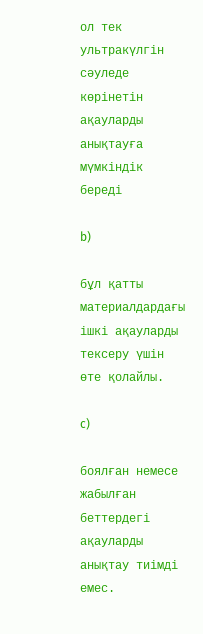ол тек ультракүлгін сәуледе көрінетін ақауларды анықтауға мүмкіндік береді

b)

бұл қатты материалдардағы ішкі ақауларды тексеру үшін өте қолайлы.

c)

боялған немесе жабылған беттердегі ақауларды анықтау тиімді емес.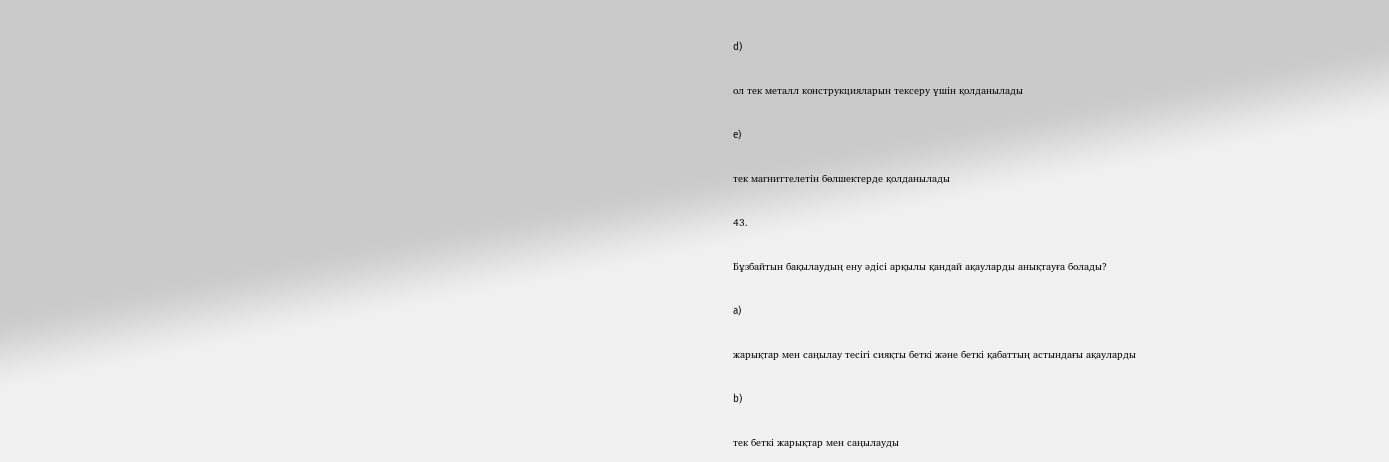d)

ол тек металл конструкцияларын тексеру үшін қолданылады

e)

тек магниттелетін бөлшектерде қолданылады

43.

Бұзбайтын бақылаудың ену әдісі арқылы қандай ақауларды анықтауға болады?

a)

жарықтар мен саңылау тесігі сияқты беткі және беткі қабаттың астындағы ақауларды

b)

тек беткі жарықтар мен саңылауды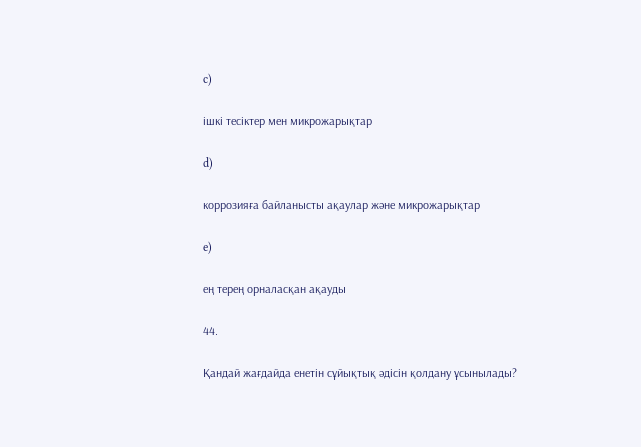c)

ішкі тесіктер мен микрожарықтар

d)

коррозияға байланысты ақаулар және микрожарықтар

e)

ең терең орналасқан ақауды

44.

Қандай жағдайда енетін сұйықтық әдісін қолдану ұсынылады?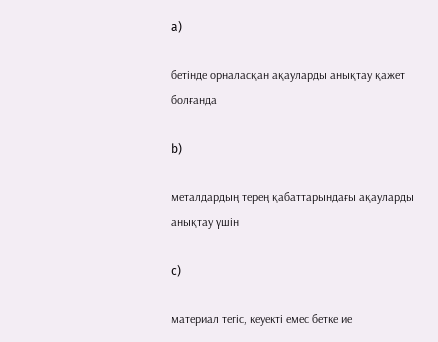a)

бетінде орналасқан ақауларды анықтау қажет болғанда

b)

металдардың терең қабаттарындағы ақауларды анықтау үшін

c)

материал тегіс, кеуекті емес бетке ие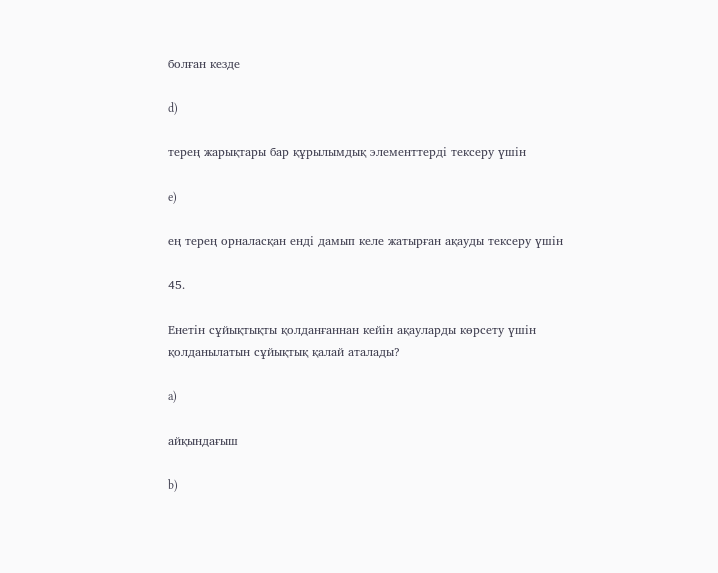болған кезде

d)

терең жарықтары бар құрылымдық элементтерді тексеру үшін

e)

ең терең орналасқан енді дамып келе жатырған ақауды тексеру үшін

45.

Енетін сұйықтықты қолданғаннан кейін ақауларды көрсету үшін қолданылатын сұйықтық қалай аталады?

a)

айқындағыш

b)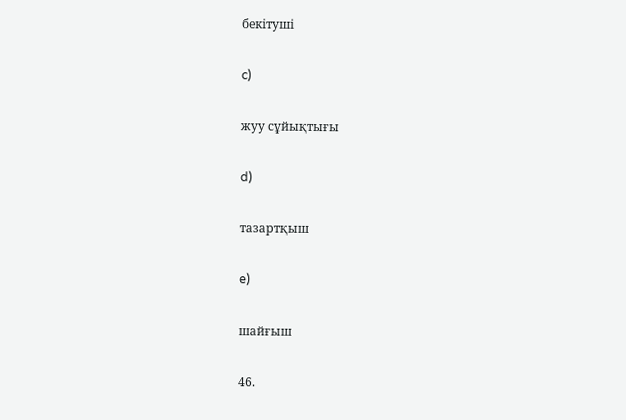бекітуші

c)

жуу сұйықтығы

d)

тазартқыш

e)

шайғыш

46.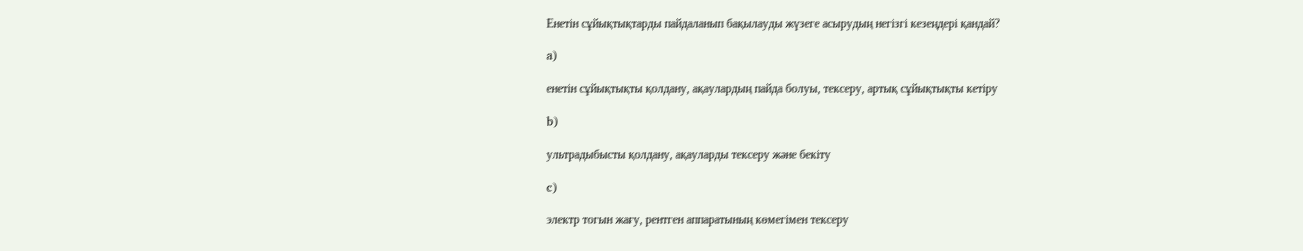Енетін сұйықтықтарды пайдаланып бақылауды жүзеге асырудың негізгі кезеңдері қандай?

a)

енетін сұйықтықты қолдану, ақаулардың пайда болуы, тексеру, артық сұйықтықты кетіру

b)

ультрадыбысты қолдану, ақауларды тексеру және бекіту

c)

электр тогын жағу, рентген аппаратының көмегімен тексеру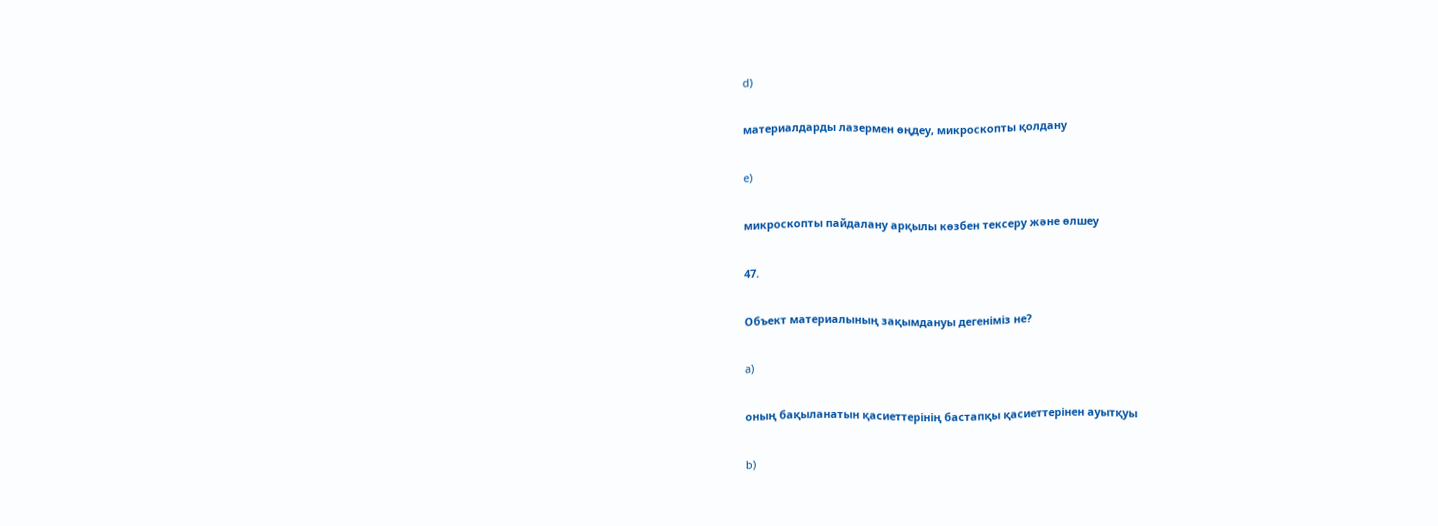d)

материалдарды лазермен өңдеу, микроскопты қолдану

e)

микроскопты пайдалану арқылы көзбен тексеру және өлшеу

47.

Объект материалының зақымдануы дегеніміз не?

a)

оның бақыланатын қасиеттерінің бастапқы қасиеттерінен ауытқуы

b)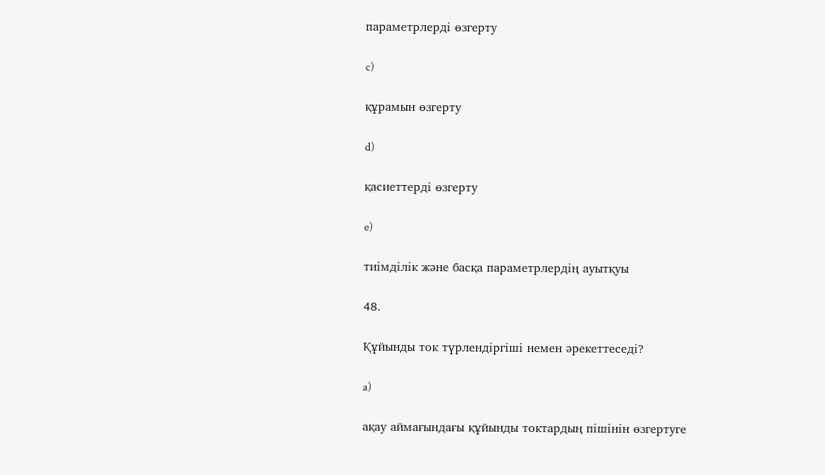параметрлерді өзгерту

c)

құрамын өзгерту

d)

қасиеттерді өзгерту

e)

тиімділік және басқа параметрлердің ауытқуы

48.

Құйынды ток түрлендіргіші немен әрекеттеседі?

a)

ақау аймағындағы құйынды токтардың пішінін өзгертуге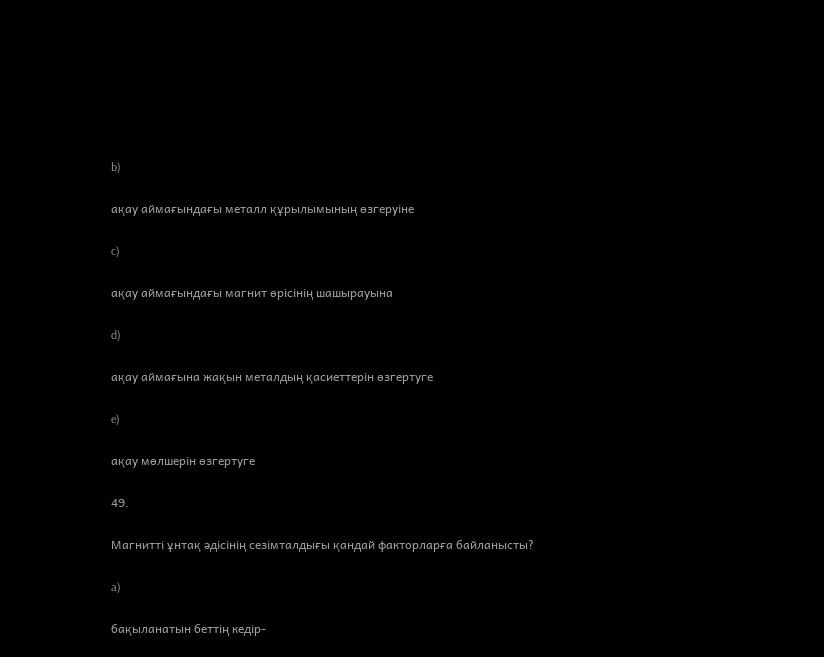b)

ақау аймағындағы металл құрылымының өзгеруіне

c)

ақау аймағындағы магнит өрісінің шашырауына

d)

ақау аймағына жақын металдың қасиеттерін өзгертуге

e)

ақау мөлшерін өзгертуге

49.

Магнитті ұнтақ әдісінің сезімталдығы қандай факторларға байланысты?

a)

бақыланатын беттің кедір-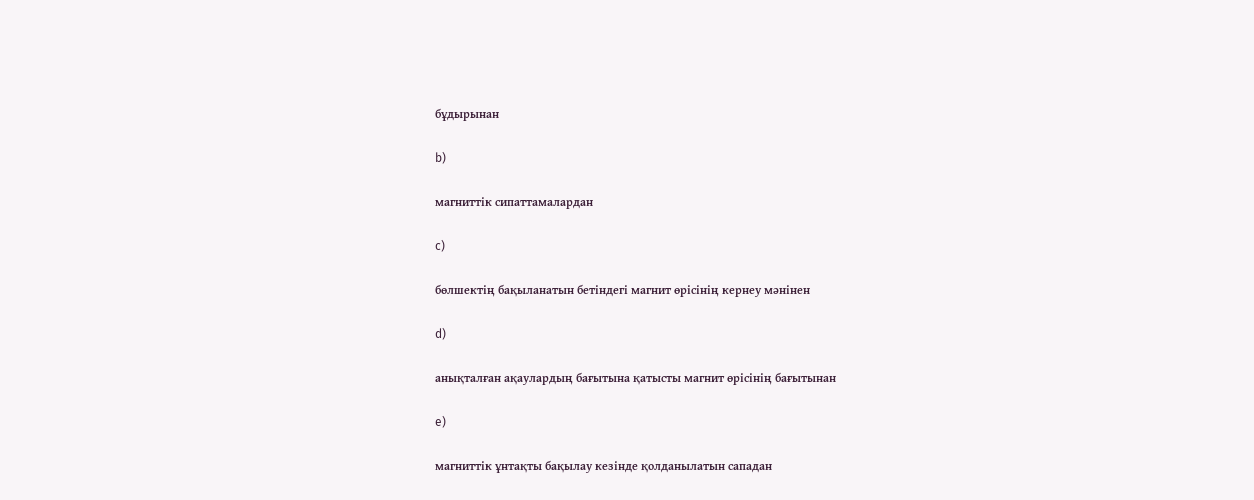бұдырынан

b)

магниттік сипаттамалардан

c)

бөлшектің бақыланатын бетіндегі магнит өрісінің кернеу мәнінен

d)

анықталған ақаулардың бағытына қатысты магнит өрісінің бағытынан

e)

магниттік ұнтақты бақылау кезінде қолданылатын сападан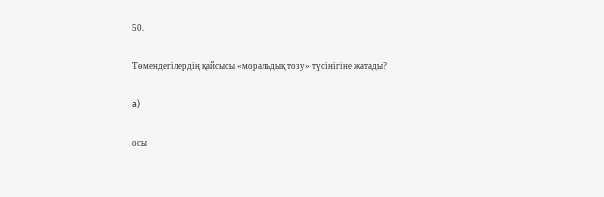50.

Төмендегілердің қайсысы «моральдық тозу» түсінігіне жатады?

a)

осы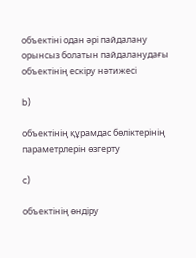объектіні одан әрі пайдалану орынсыз болатын пайдаланудағы объектінің ескіру нәтижесі

b)

объектінің құрамдас бөліктерінің параметрлерін өзгерту

c)

объектінің өндіру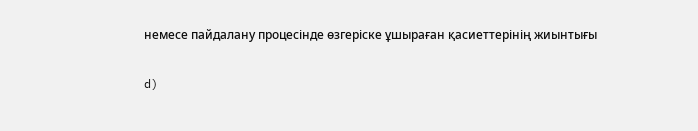немесе пайдалану процесінде өзгеріске ұшыраған қасиеттерінің жиынтығы

d)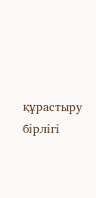құрастыру бірлігі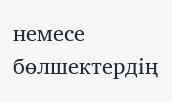немесе бөлшектердің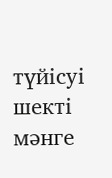түйісуі шекті мәнге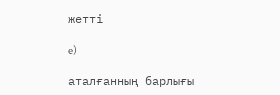жетті

e)

аталғанның барлығы